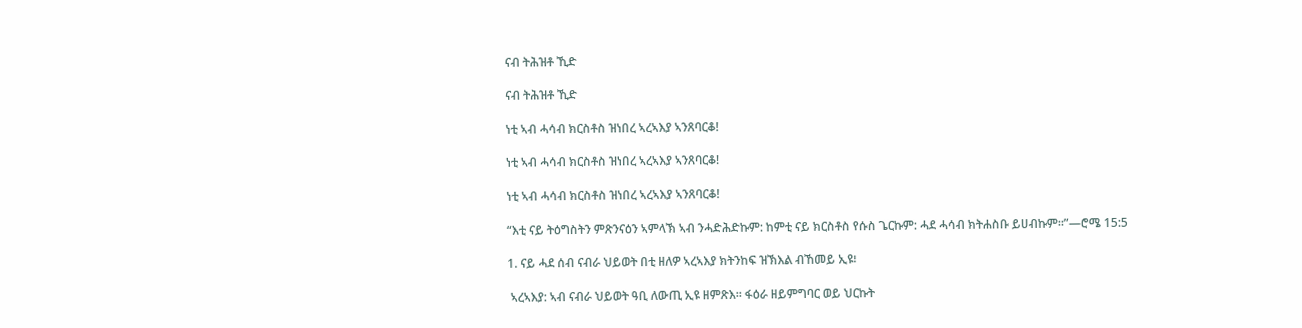ናብ ትሕዝቶ ኺድ

ናብ ትሕዝቶ ኺድ

ነቲ ኣብ ሓሳብ ክርስቶስ ዝነበረ ኣረኣእያ ኣንጸባርቆ!

ነቲ ኣብ ሓሳብ ክርስቶስ ዝነበረ ኣረኣእያ ኣንጸባርቆ!

ነቲ ኣብ ሓሳብ ክርስቶስ ዝነበረ ኣረኣእያ ኣንጸባርቆ!

“እቲ ናይ ትዕግስትን ምጽንናዕን ኣምላኽ ኣብ ንሓድሕድኩም: ከምቲ ናይ ክርስቶስ የሱስ ጌርኩም: ሓደ ሓሳብ ክትሐስቡ ይሀብኩም።”—ሮሜ 15:5

1. ናይ ሓደ ሰብ ናብራ ህይወት በቲ ዘለዎ ኣረኣእያ ክትንከፍ ዝኽእል ብኸመይ ኢዩ፧

 ኣረኣእያ: ኣብ ናብራ ህይወት ዓቢ ለውጢ ኢዩ ዘምጽእ። ፋዕራ ዘይምግባር ወይ ህርኩት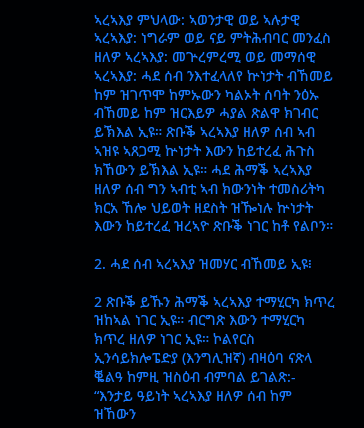ኣረኣእያ ምህላው: ኣወንታዊ ወይ ኣሉታዊ ኣረኣእያ: ነግራም ወይ ናይ ምትሕብባር መንፈስ ዘለዎ ኣረኣእያ: መጕረምረሚ ወይ መማሰዊ ኣረኣእያ: ሓደ ሰብ ንእተፈላለየ ኵነታት ብኸመይ ከም ዝገጥሞ ከምኡውን ካልኦት ሰባት ንዕኡ ብኸመይ ከም ዝርእይዎ ሓያል ጽልዋ ክገብር ይኽእል ኢዩ። ጽቡቕ ኣረኣእያ ዘለዎ ሰብ ኣብ ኣዝዩ ኣጸጋሚ ኵነታት እውን ከይተረፈ ሕጉስ ክኸውን ይኽእል ኢዩ። ሓደ ሕማቕ ኣረኣእያ ዘለዎ ሰብ ግን ኣብቲ ኣብ ክውንነት ተመስሪትካ ክርአ ኸሎ ህይወት ዘደስት ዝዀነሉ ኵነታት እውን ከይተረፈ ዝረኣዮ ጽቡቕ ነገር ከቶ የልቦን።

2. ሓደ ሰብ ኣረኣእያ ዝመሃር ብኸመይ ኢዩ፧

2 ጽቡቕ ይኹን ሕማቕ ኣረኣእያ ተማሂርካ ክጥረ ዝከኣል ነገር ኢዩ። ብርግጽ እውን ተማሂርካ ክጥረ ዘለዎ ነገር ኢዩ። ኮልየርስ ኢንሳይክሎፔድያ (እንግሊዝኛ) ብዛዕባ ናጽላ ቘልዓ ከምዚ ዝስዕብ ብምባል ይገልጽ:- “እንታይ ዓይነት ኣረኣእያ ዘለዎ ሰብ ከም ዝኸውን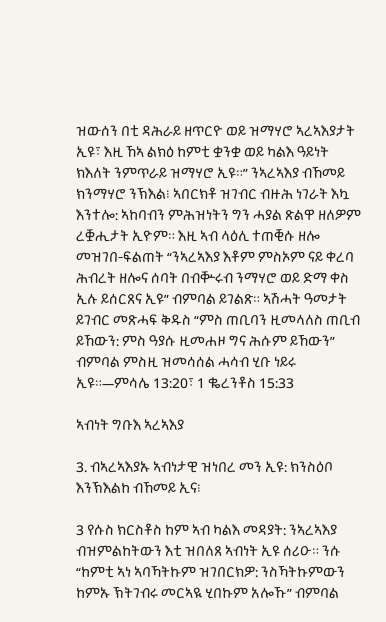ዝውሰን በቲ ዳሕራይ ዘጥርዮ ወይ ዝማሃሮ ኣረኣእያታት ኢዩ፣ እዚ ኸኣ ልክዕ ከምቲ ቋንቋ ወይ ካልእ ዓይነት ክእለት ንምጥራይ ዝማሃሮ ኢዩ።” ንኣረኣእያ ብኸመይ ክንማሃሮ ንኽእል፧ ኣበርክቶ ዝገብር ብዙሕ ነገራት እኳ እንተሎ: ኣከባብን ምሕዝነትን ግን ሓያል ጽልዋ ዘለዎም ረቛሒታት ኢዮም። እዚ ኣብ ላዕሊ ተጠቒሱ ዘሎ መዝገበ-ፍልጠት “ንኣረኣእያ እቶም ምስኦም ናይ ቀረባ ሕብረት ዘሎና ሰባት በብቝሩብ ንማሃሮ ወይ ድማ ቀስ ኢሉ ይሰርጸና ኢዩ” ብምባል ይገልጽ። ኣሽሓት ዓመታት ይገብር መጽሓፍ ቅዱስ “ምስ ጠቢባን ዚመላለስ ጠቢብ ይኸውን: ምስ ዓያሱ ዚመሐዞ ግና ሕሱም ይኸውን” ብምባል ምስዚ ዝመሳሰል ሓሳብ ሂቡ ነይሩ ኢዩ።—ምሳሌ 13:20፣ 1 ቈረንቶስ 15:33

ኣብነት ግቡእ ኣረኣእያ

3. ብኣረኣእያኡ ኣብነታዊ ዝነበረ መን ኢዩ: ክንስዕቦ እንኽእልከ ብኸመይ ኢና፧

3 የሱስ ክርስቶስ ከም ኣብ ካልእ መዳያት: ንኣረኣእያ ብዝምልከትውን እቲ ዝበለጸ ኣብነት ኢዩ ሰሪዑ። ንሱ “ከምቲ ኣነ ኣባኻትኩም ዝገበርክዎ: ንስኻትኩምውን ከምኡ ኽትገብሩ መርኣዪ ሂበኩም አሎኹ” ብምባል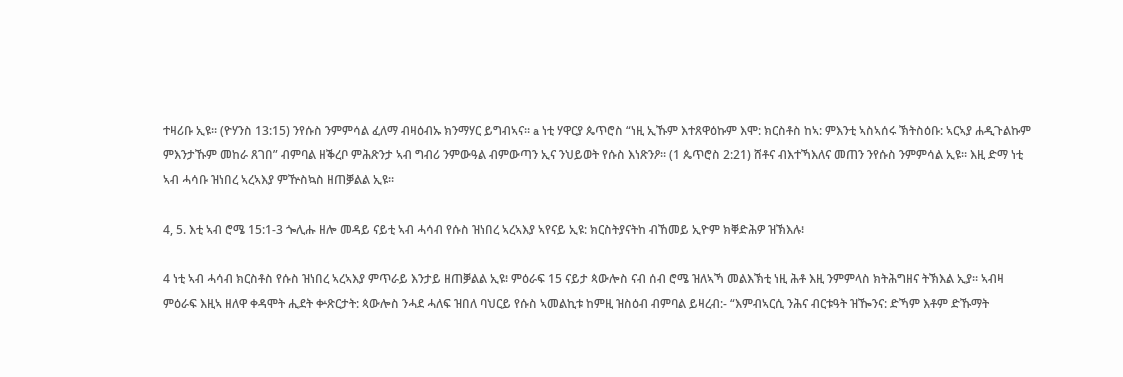ተዛሪቡ ኢዩ። (ዮሃንስ 13:15) ንየሱስ ንምምሳል ፈለማ ብዛዕብኡ ክንማሃር ይግብኣና። a ነቲ ሃዋርያ ጴጥሮስ “ነዚ ኢኹም እተጸዋዕኩም እሞ: ክርስቶስ ከኣ: ምእንቲ ኣስኣሰሩ ኽትስዕቡ: ኣርኣያ ሐዲጉልኩም ምእንታኹም መከራ ጸገበ” ብምባል ዘቕረቦ ምሕጽንታ ኣብ ግብሪ ንምውዓል ብምውጣን ኢና ንህይወት የሱስ እነጽንዖ። (1 ጴጥሮስ 2:21) ሸቶና ብእተኻእለና መጠን ንየሱስ ንምምሳል ኢዩ። እዚ ድማ ነቲ ኣብ ሓሳቡ ዝነበረ ኣረኣእያ ምዅስኳስ ዘጠቓልል ኢዩ።

4, 5. እቲ ኣብ ሮሜ 15:1-3 ጐሊሑ ዘሎ መዳይ ናይቲ ኣብ ሓሳብ የሱስ ዝነበረ ኣረኣእያ ኣየናይ ኢዩ: ክርስትያናትከ ብኸመይ ኢዮም ክቐድሕዎ ዝኽእሉ፧

4 ነቲ ኣብ ሓሳብ ክርስቶስ የሱስ ዝነበረ ኣረኣእያ ምጥራይ እንታይ ዘጠቓልል ኢዩ፧ ምዕራፍ 15 ናይታ ጳውሎስ ናብ ሰብ ሮሜ ዝለኣኻ መልእኽቲ ነዚ ሕቶ እዚ ንምምላስ ክትሕግዘና ትኽእል ኢያ። ኣብዛ ምዕራፍ እዚኣ ዘለዋ ቀዳሞት ሒደት ቍጽርታት: ጳውሎስ ንሓደ ሓለፍ ዝበለ ባህርይ የሱስ ኣመልኪቱ ከምዚ ዝስዕብ ብምባል ይዛረብ:- “እምብኣርሲ ንሕና ብርቱዓት ዝዀንና: ድኻም እቶም ድኹማት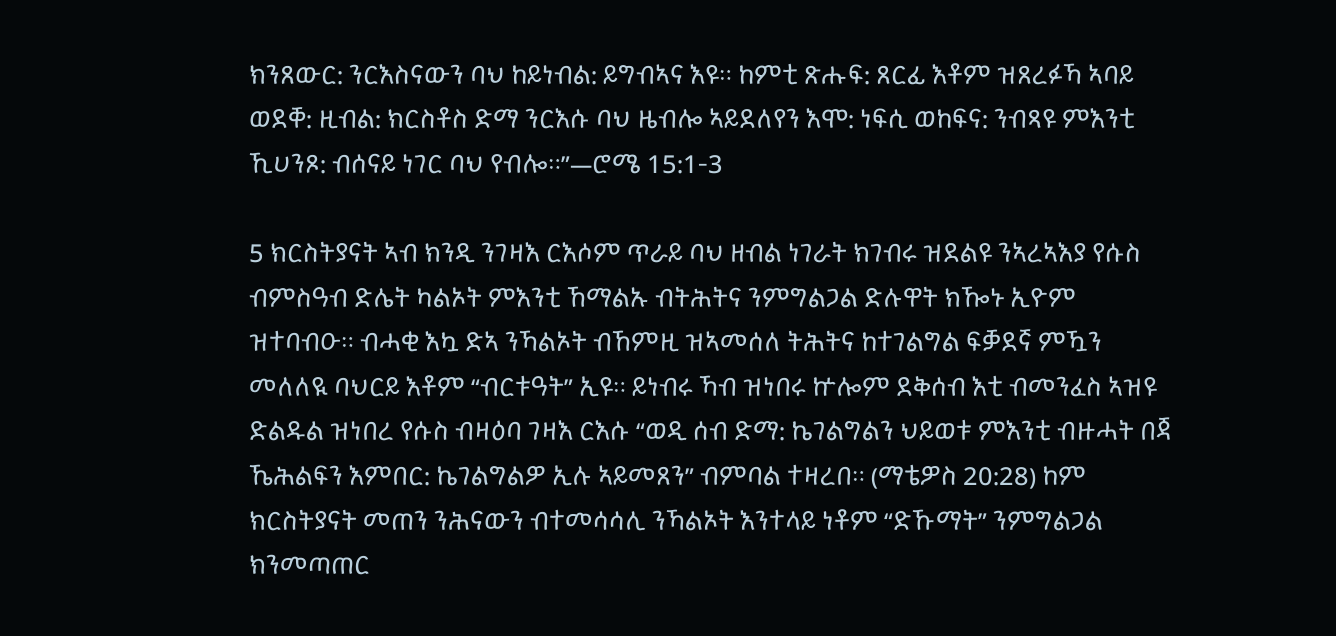ክንጸውር: ንርእስናውን ባህ ከይነብል: ይግብኣና እዩ። ከምቲ ጽሑፍ: ጸርፊ እቶም ዝጸረፉኻ ኣባይ ወደቐ: ዚብል: ክርስቶስ ድማ ንርእሱ ባህ ዜብሎ ኣይደለየን እሞ: ነፍሲ ወከፍና: ንብጻዩ ምእንቲ ኺሀንጾ: ብሰናይ ነገር ባህ የብሎ።”—ሮሜ 15:1-3

5 ክርስትያናት ኣብ ክንዲ ንገዛእ ርእሶም ጥራይ ባህ ዘብል ነገራት ክገብሩ ዝደልዩ ንኣረኣእያ የሱስ ብምስዓብ ድሌት ካልኦት ምእንቲ ኸማልኡ ብትሕትና ንምግልጋል ድሉዋት ክዀኑ ኢዮም ዝተባብዑ። ብሓቂ እኳ ድኣ ንኻልኦት ብኸምዚ ዝኣመሰለ ትሕትና ከተገልግል ፍቓደኛ ምዃን መለለዪ ባህርይ እቶም “ብርቱዓት” ኢዩ። ይነብሩ ኻብ ዝነበሩ ኵሎም ደቅሰብ እቲ ብመንፈስ ኣዝዩ ድልዱል ዝነበረ የሱስ ብዛዕባ ገዛእ ርእሱ “ወዲ ሰብ ድማ: ኬገልግልን ህይወቱ ምእንቲ ብዙሓት በጃ ኼሕልፍን እምበር: ኬገልግልዎ ኢሉ ኣይመጸን” ብምባል ተዛረበ። (ማቴዎስ 20:28) ከም ክርስትያናት መጠን ንሕናውን ብተመሳሳሊ ንኻልኦት እንተላይ ነቶም “ድኹማት” ንምግልጋል ክንመጣጠር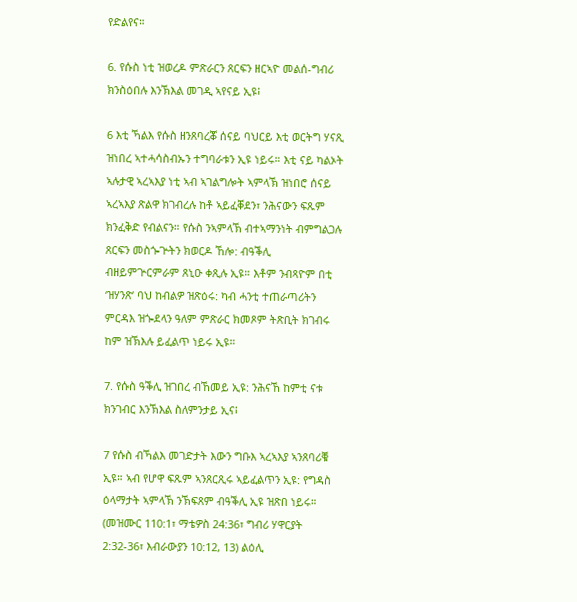የድልየና።

6. የሱስ ነቲ ዝወረዶ ምጽራርን ጸርፍን ዘርኣዮ መልሰ-ግብሪ ክንስዕበሉ እንኽእል መገዲ ኣየናይ ኢዩ፧

6 እቲ ኻልእ የሱስ ዘንጸባረቖ ሰናይ ባህርይ እቲ ወርትግ ሃናጺ ዝነበረ ኣተሓሳስብኡን ተግባራቱን ኢዩ ነይሩ። እቲ ናይ ካልኦት ኣሉታዊ ኣረኣእያ ነቲ ኣብ ኣገልግሎት ኣምላኽ ዝነበሮ ሰናይ ኣረኣእያ ጽልዋ ክገብረሉ ከቶ ኣይፈቐደን፣ ንሕናውን ፍጹም ክንፈቅድ የብልናን። የሱስ ንኣምላኽ ብተኣማንነት ብምግልጋሉ ጸርፍን መስጐጕትን ክወርዶ ኸሎ: ብዓቕሊ ብዘይምጕርምራም ጸኒዑ ቀጺሉ ኢዩ። እቶም ንብጻዮም በቲ ‘ዝሃንጽ’ ባህ ከብልዎ ዝጽዕሩ: ካብ ሓንቲ ተጠራጣሪትን ምርዳእ ዝጐደላን ዓለም ምጽራር ክመጾም ትጽቢት ክገብሩ ከም ዝኽእሉ ይፈልጥ ነይሩ ኢዩ።

7. የሱስ ዓቕሊ ዝገበረ ብኸመይ ኢዩ: ንሕናኸ ከምቲ ናቱ ክንገብር እንኽእል ስለምንታይ ኢና፧

7 የሱስ ብኻልእ መገድታት እውን ግቡእ ኣረኣእያ ኣንጸባሪቑ ኢዩ። ኣብ የሆዋ ፍጹም ኣንጸርጺሩ ኣይፈልጥን ኢዩ: የግዳስ ዕላማታት ኣምላኽ ንኽፍጸም ብዓቕሊ ኢዩ ዝጽበ ነይሩ። (መዝሙር 110:1፣ ማቴዎስ 24:36፣ ግብሪ ሃዋርያት 2:32-36፣ እብራውያን 10:12, 13) ልዕሊ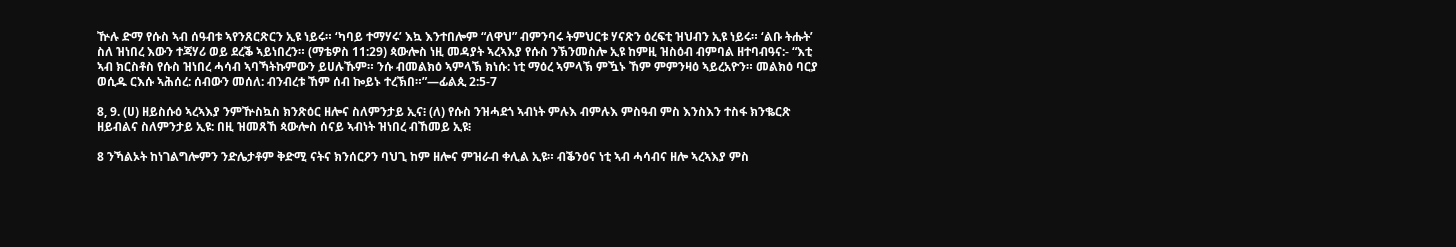ዅሉ ድማ የሱስ ኣብ ሰዓብቱ ኣየንጸርጽርን ኢዩ ነይሩ። ‘ካባይ ተማሃሩ’ እኳ እንተበሎም “ለዋህ” ብምንባሩ ትምህርቱ ሃናጽን ዕረፍቲ ዝህብን ኢዩ ነይሩ። ‘ልቡ ትሑት’ ስለ ዝነበረ እውን ተጃሃሪ ወይ ደረቕ ኣይነበረን። (ማቴዎስ 11:29) ጳውሎስ ነዚ መዳያት ኣረኣእያ የሱስ ንኽንመስሎ ኢዩ ከምዚ ዝስዕብ ብምባል ዘተባብዓና:- “እቲ ኣብ ክርስቶስ የሱስ ዝነበረ ሓሳብ ኣባኻትኩምውን ይሀሉኹም። ንሱ ብመልክዕ ኣምላኽ ክነሱ: ነቲ ማዕረ ኣምላኽ ምዃኑ ኸም ምምንዛዕ ኣይረአዮን። መልክዕ ባርያ ወሲዱ ርእሱ ኣሕሰረ: ሰብውን መሰለ: ብንብረቱ ኸም ሰብ ኰይኑ ተረኽበ።”—ፊልጲ 2:5-7

8, 9. (ሀ) ዘይስሱዕ ኣረኣእያ ንምዅስኳስ ክንጽዕር ዘሎና ስለምንታይ ኢና፧ (ለ) የሱስ ንዝሓደጎ ኣብነት ምሉእ ብምሉእ ምስዓብ ምስ እንስእን ተስፋ ክንቈርጽ ዘይብልና ስለምንታይ ኢዩ: በዚ ዝመጸኸ ጳውሎስ ሰናይ ኣብነት ዝነበረ ብኸመይ ኢዩ፧

8 ንኻልኦት ከነገልግሎምን ንድሌታቶም ቅድሚ ናትና ክንሰርዖን ባህጊ ከም ዘሎና ምዝራብ ቀሊል ኢዩ። ብቕንዕና ነቲ ኣብ ሓሳብና ዘሎ ኣረኣእያ ምስ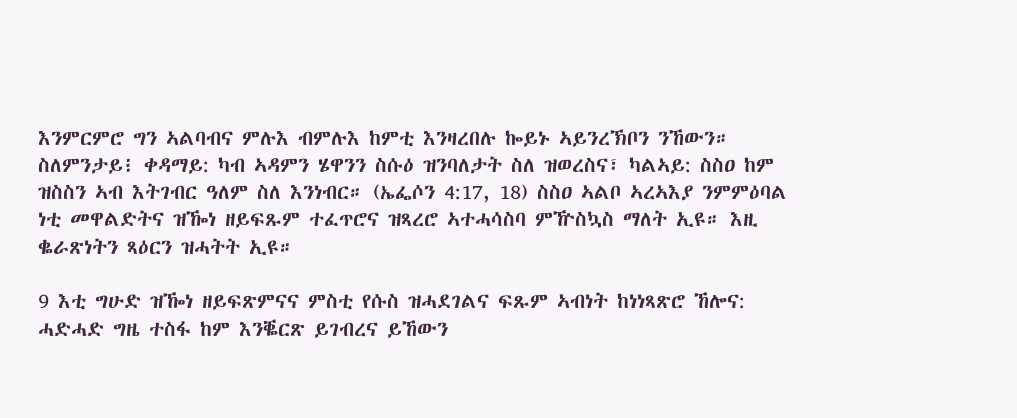እንምርምሮ ግን ኣልባብና ምሉእ ብምሉእ ከምቲ እንዛረበሉ ኰይኑ ኣይንረኽቦን ንኸውን። ስለምንታይ፧ ቀዳማይ: ካብ ኣዳምን ሄዋንን ስሱዕ ዝንባለታት ስለ ዝወረስና፣ ካልኣይ: ስስዐ ከም ዝስስን ኣብ እትገብር ዓለም ስለ እንነብር። (ኤፌሶን 4:17, 18) ስስዐ ኣልቦ ኣረኣእያ ንምምዕባል ነቲ መዋልድትና ዝዀነ ዘይፍጹም ተፈጥሮና ዝጻረሮ ኣተሓሳስባ ምዅስኳስ ማለት ኢዩ። እዚ ቈራጽነትን ጻዕርን ዝሓትት ኢዩ።

9 እቲ ግሁድ ዝዀነ ዘይፍጽምናና ምስቲ የሱስ ዝሓደገልና ፍጹም ኣብነት ከነነጻጽሮ ኸሎና: ሓድሓድ ግዜ ተስፋ ከም እንቘርጽ ይገብረና ይኸውን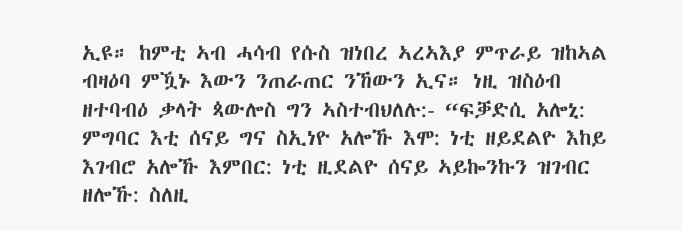ኢዩ። ከምቲ ኣብ ሓሳብ የሱስ ዝነበረ ኣረኣእያ ምጥራይ ዝከኣል ብዛዕባ ምዃኑ እውን ንጠራጠር ንኸውን ኢና። ነዚ ዝስዕብ ዘተባብዕ ቃላት ጳውሎስ ግን ኣስተብህለሉ:- “ፍቓድሲ አሎኒ: ምግባር እቲ ሰናይ ግና ስኢነዮ አሎኹ እሞ: ነቲ ዘይደልዮ እከይ እገብሮ አሎኹ እምበር: ነቲ ዚደልዮ ሰናይ ኣይኰንኩን ዝገብር ዘሎኹ: ስለዚ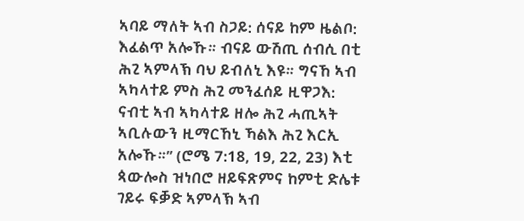ኣባይ ማለት ኣብ ስጋይ: ሰናይ ከም ዜልቦ: እፈልጥ አሎኹ። ብናይ ውሽጢ ሰብሲ በቲ ሕጊ ኣምላኽ ባህ ይብለኒ እዩ። ግናኸ ኣብ ኣካላተይ ምስ ሕጊ መንፈሰይ ዚዋጋእ: ናብቲ ኣብ ኣካላተይ ዘሎ ሕጊ ሓጢኣት ኣቢሉውን ዚማርኸኒ ኻልእ ሕጊ እርኢ አሎኹ።” (ሮሜ 7:18, 19, 22, 23) እቲ ጳውሎስ ዝነበሮ ዘይፍጽምና ከምቲ ድሌቱ ገይሩ ፍቓድ ኣምላኽ ኣብ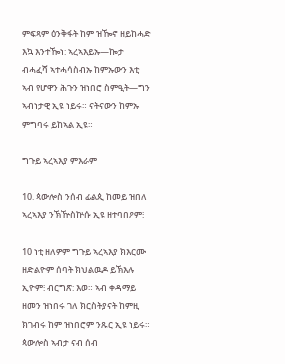ምፍጻም ዕንቅፋት ከም ዝዀኖ ዘይከሓድ እኳ እንተዀነ: ኣረኣእይኡ—ኰታ ብሓፈሻ ኣተሓሳስብኡ ከምኡውን እቲ ኣብ የሆዋን ሕጉን ዝነበሮ ስምዒት—ግን ኣብነታዊ ኢዩ ነይሩ። ናትናውን ከምኡ ምግባሩ ይከኣል ኢዩ።

ግጉይ ኣረኣእያ ምእራም

10. ጳውሎስ ንሰብ ፊልጲ ከመይ ዝበለ ኣረኣእያ ንኽዅስኵሱ ኢዩ ዘተባበዖም፧

10 ነቲ ዘለዎም ግጉይ ኣረኣእያ ክእርሙ ዘድልዮም ሰባት ክህልዉዶ ይኽእሉ ኢዮም፧ ብርግጽ: እወ። ኣብ ቀዳማይ ዘመን ዝነበሩ ገለ ክርስትያናት ከምዚ ክገብሩ ከም ዝነበሮም ንጹር ኢዩ ነይሩ። ጳውሎስ ኣብታ ናብ ሰብ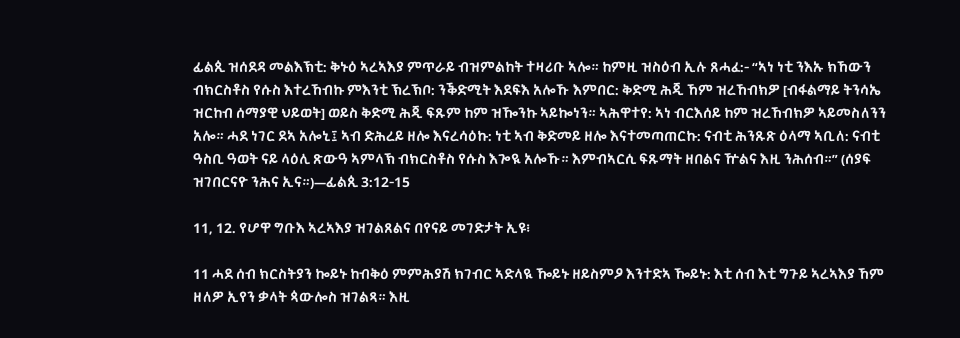ፊልጲ ዝሰደዳ መልእኽቲ: ቅኑዕ ኣረኣእያ ምጥራይ ብዝምልከት ተዛሪቡ ኣሎ። ከምዚ ዝስዕብ ኢሉ ጸሓፈ:- “ኣነ ነቲ ንእኡ ክኸውን ብክርስቶስ የሱስ እተረኸብኩ ምእንቲ ኽረኽቦ: ንቕድሚት እደፍእ አሎኹ እምበር: ቅድሚ ሕጂ ኸም ዝረኸብክዎ [ብፋልማይ ትንሳኤ ዝርከብ ሰማያዊ ህይወት] ወይስ ቅድሚ ሕጂ ፍጹም ከም ዝዀንኩ ኣይኰነን። ኣሕዋተየ: ኣነ ብርእሰይ ከም ዝረኸብክዎ ኣይመስለንን አሎ። ሓደ ነገር ደኣ አሎኒ፤ ኣብ ድሕረይ ዘሎ እናረሳዕኩ: ነቲ ኣብ ቅድመይ ዘሎ እናተመጣጠርኩ: ናብቲ ሕንጹጽ ዕላማ ኣቢለ: ናብቲ ዓስቢ ዓወት ናይ ላዕሊ ጽውዓ ኣምላኽ ብክርስቶስ የሱስ እጐዪ አሎኹ። እምብኣርሲ ፍጹማት ዘበልና ዅልና እዚ ንሕሰብ።” (ሰያፍ ዝገበርናዮ ንሕና ኢና።)—ፊልጲ 3:12-15

11, 12. የሆዋ ግቡእ ኣረኣእያ ዝገልጸልና በየናይ መገድታት ኢዩ፧

11 ሓደ ሰብ ክርስትያን ኰይኑ ከብቅዕ ምምሕያሽ ክገብር ኣድላዪ ዀይኑ ዘይስምዖ እንተድኣ ዀይኑ: እቲ ሰብ እቲ ግጉይ ኣረኣእያ ኸም ዘለዎ ኢየን ቃላት ጳውሎስ ዝገልጻ። እዚ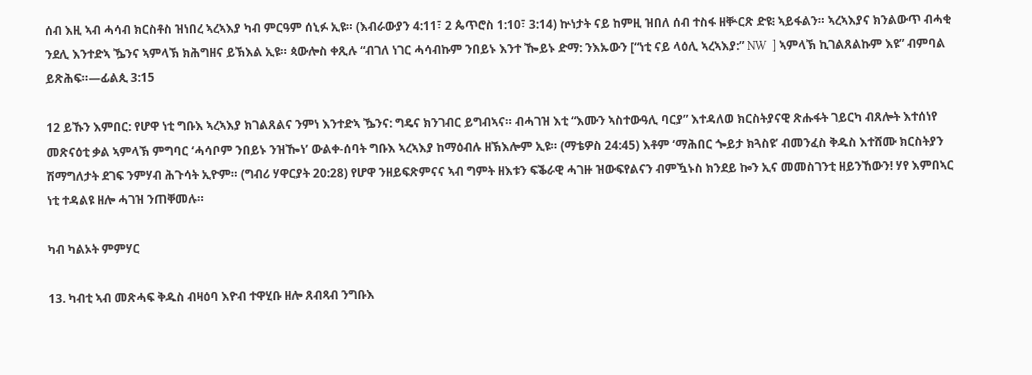ሰብ እዚ ኣብ ሓሳብ ክርስቶስ ዝነበረ ኣረኣእያ ካብ ምርዓም ሰኒፉ ኢዩ። (እብራውያን 4:11፣ 2 ጴጥሮስ 1:10፣ 3:14) ኵነታት ናይ ከምዚ ዝበለ ሰብ ተስፋ ዘቝርጽ ድዩ፧ ኣይፋልን። ኣረኣእያና ክንልውጥ ብሓቂ ንደሊ እንተድኣ ዄንና ኣምላኽ ክሕግዘና ይኽእል ኢዩ። ጳውሎስ ቀጺሉ “ብገለ ነገር ሓሳብኩም ንበይኑ እንተ ዀይኑ ድማ: ንእኡውን [“ነቲ ናይ ላዕሊ ኣረኣእያ:” NW  ] ኣምላኽ ኪገልጸልኩም እዩ” ብምባል ይጽሕፍ።—ፊልጲ 3:15

12 ይኹን እምበር: የሆዋ ነቲ ግቡእ ኣረኣእያ ክገልጸልና ንምነ እንተድኣ ዄንና: ግዴና ክንገብር ይግብኣና። ብሓገዝ እቲ “እሙን ኣስተውዓሊ ባርያ” እተዳለወ ክርስትያናዊ ጽሑፋት ገይርካ ብጸሎት እተሰነየ መጽናዕቲ ቃል ኣምላኽ ምግባር ‘ሓሳቦም ንበይኑ ንዝዀነ’ ውልቀ-ሰባት ግቡእ ኣረኣእያ ከማዕብሉ ዘኽእሎም ኢዩ። (ማቴዎስ 24:45) እቶም ‘ማሕበር ጐይታ ክጓስዩ’ ብመንፈስ ቅዱስ እተሸሙ ክርስትያን ሽማግለታት ደገፍ ንምሃብ ሕጉሳት ኢዮም። (ግብሪ ሃዋርያት 20:28) የሆዋ ንዘይፍጽምናና ኣብ ግምት ዘእቱን ፍቕራዊ ሓገዙ ዝውፍየልናን ብምዃኑስ ክንደይ ኰን ኢና መመስገንቲ ዘይንኸውን! ሃየ እምበኣር ነቲ ተዳልዩ ዘሎ ሓገዝ ንጠቐመሉ።

ካብ ካልኦት ምምሃር

13. ካብቲ ኣብ መጽሓፍ ቅዱስ ብዛዕባ እዮብ ተዋሂቡ ዘሎ ጸብጻብ ንግቡእ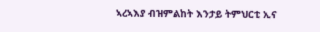ኣረኣእያ ብዝምልከት እንታይ ትምህርቲ ኢና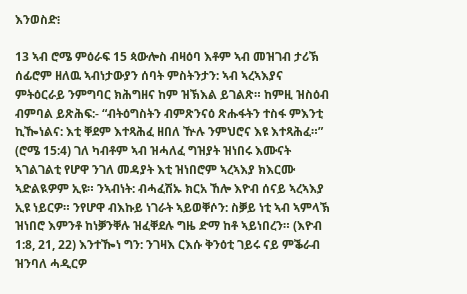እንወስድ፧

13 ኣብ ሮሜ ምዕራፍ 15 ጳውሎስ ብዛዕባ እቶም ኣብ መዝገብ ታሪኽ ሰፊሮም ዘለዉ ኣብነታውያን ሰባት ምስትንታን: ኣብ ኣረኣእያና ምትዕርራይ ንምግባር ክሕግዘና ከም ዝኽእል ይገልጽ። ከምዚ ዝስዕብ ብምባል ይጽሕፍ:- “ብትዕግስትን ብምጽንናዕ ጽሑፋትን ተስፋ ምእንቲ ኪዀነልና: እቲ ቐደም እተጻሕፈ ዘበለ ዅሉ ንምህሮና እዩ እተጻሕፈ።” (ሮሜ 15:4) ገለ ካብቶም ኣብ ዝሓለፈ ግዝያት ዝነበሩ እሙናት ኣገልገልቲ የሆዋ ንገለ መዳያት እቲ ዝነበሮም ኣረኣእያ ክእርሙ ኣድልዪዎም ኢዩ። ንኣብነት: ብሓፈሽኡ ክርአ ኸሎ እዮብ ሰናይ ኣረኣእያ ኢዩ ነይርዎ። ንየሆዋ ብእኩይ ነገራት ኣይወቐሶን: ስቓይ ነቲ ኣብ ኣምላኽ ዝነበሮ እምንቶ ከነቓንቐሉ ዝፈቐደሉ ግዜ ድማ ከቶ ኣይነበረን። (እዮብ 1:8, 21, 22) እንተዀነ ግን: ንገዛእ ርእሱ ቅንዕቲ ገይሩ ናይ ምቕራብ ዝንባለ ሓዲርዎ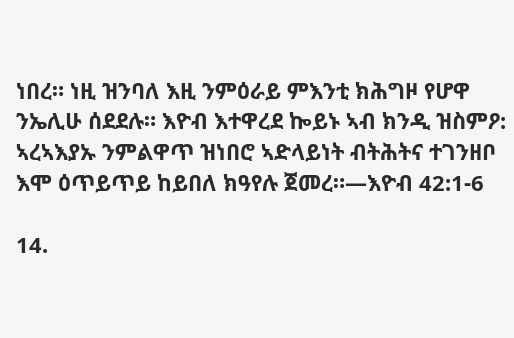ነበረ። ነዚ ዝንባለ እዚ ንምዕራይ ምእንቲ ክሕግዞ የሆዋ ንኤሊሁ ሰደደሉ። እዮብ እተዋረደ ኰይኑ ኣብ ክንዲ ዝስምዖ: ኣረኣእያኡ ንምልዋጥ ዝነበሮ ኣድላይነት ብትሕትና ተገንዘቦ እሞ ዕጥይጥይ ከይበለ ክዓየሉ ጀመረ።—እዮብ 42:1-6

14.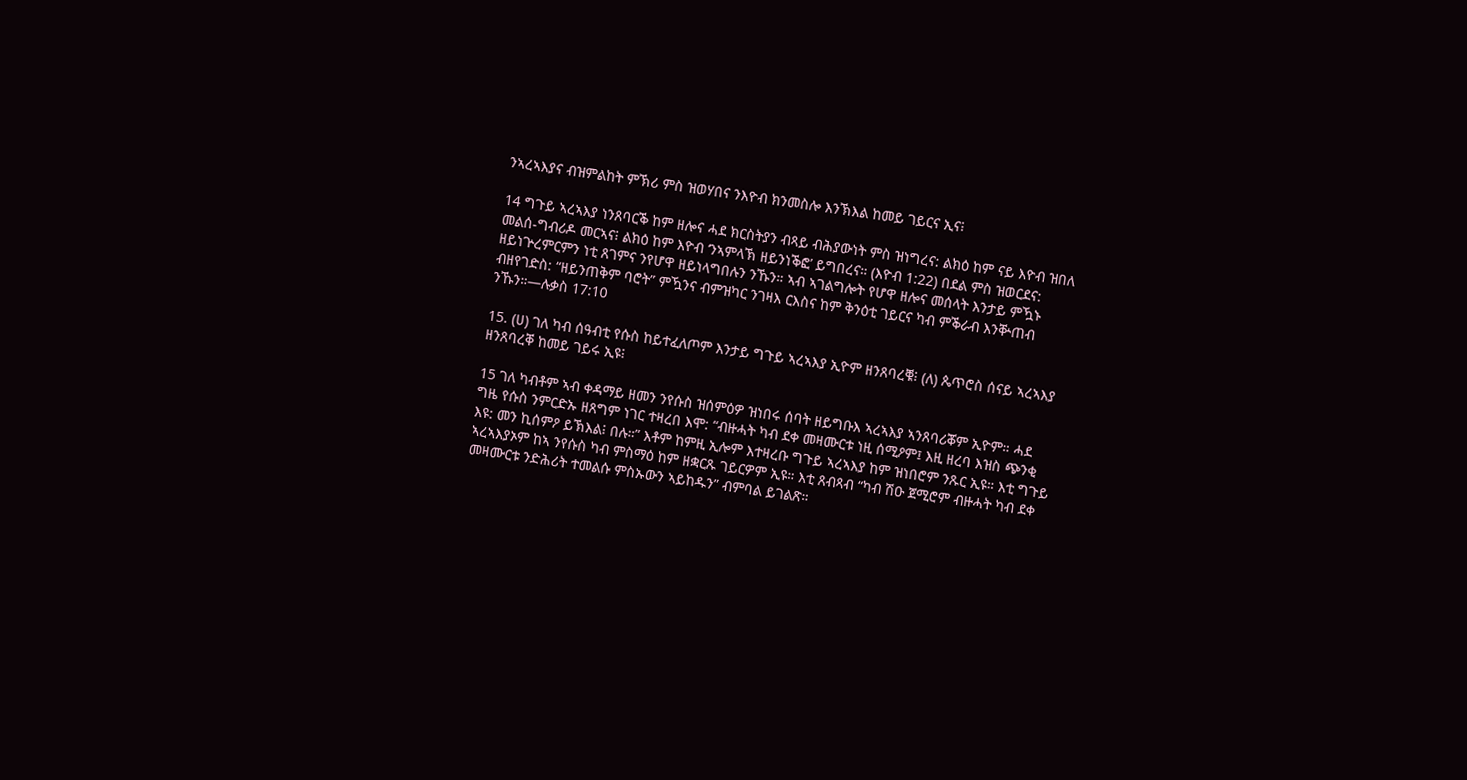ንኣረኣእያና ብዝምልከት ምኽሪ ምስ ዝወሃበና ንእዮብ ክንመስሎ እንኽእል ከመይ ገይርና ኢና፧

14 ግጉይ ኣረኣእያ ነንጸባርቕ ከም ዘሎና ሓደ ክርስትያን ብጻይ ብሕያውነት ምስ ዝነግረና: ልክዕ ከም ናይ እዮብ ዝበለ መልሰ-ግብሪዶ መርኣና፧ ልክዕ ከም እዮብ ‘ንኣምላኽ ዘይንነቕፎ’ ይግበረና። (እዮብ 1:22) በደል ምስ ዝወርደና: ዘይነጕረምርምን ነቲ ጸገምና ንየሆዋ ዘይነላግበሉን ንኹን። ኣብ ኣገልግሎት የሆዋ ዘሎና መሰላት እንታይ ምዃኑ ብዘየገድስ: “ዘይንጠቅም ባሮት” ምዃንና ብምዝካር ንገዛእ ርእስና ከም ቅንዕቲ ገይርና ካብ ምቕራብ እንቝጠብ ንኹን።—ሉቃስ 17:10

15. (ሀ) ገለ ካብ ሰዓብቲ የሱስ ከይተፈለጦም እንታይ ግጉይ ኣረኣእያ ኢዮም ዘንጸባረቑ፧ (ለ) ጴጥሮስ ሰናይ ኣረኣእያ ዘንጸባረቐ ከመይ ገይሩ ኢዩ፧

15 ገለ ካብቶም ኣብ ቀዳማይ ዘመን ንየሱስ ዝሰምዕዎ ዝነበሩ ሰባት ዘይግቡእ ኣረኣእያ ኣንጸባሪቖም ኢዮም። ሓደ ግዜ የሱስ ንምርድኡ ዘጸግም ነገር ተዛረበ እሞ: “ብዙሓት ካብ ደቀ መዛሙርቱ ነዚ ሰሚዖም፤ እዚ ዘረባ እዝስ ጭንቂ እዩ: መን ኪሰምዖ ይኽእል፧ በሉ።” እቶም ከምዚ ኢሎም እተዛረቡ ግጉይ ኣረኣእያ ከም ዝነበሮም ንጹር ኢዩ። እቲ ግጉይ ኣረኣእያኦም ከኣ ንየሱስ ካብ ምስማዕ ከም ዘቋርጹ ገይርዎም ኢዩ። እቲ ጸብጻብ “ካብ ሽዑ ጀሚሮም ብዙሓት ካብ ደቀ መዛሙርቱ ንድሕሪት ተመልሱ ምስኡውን ኣይከዱን” ብምባል ይገልጽ።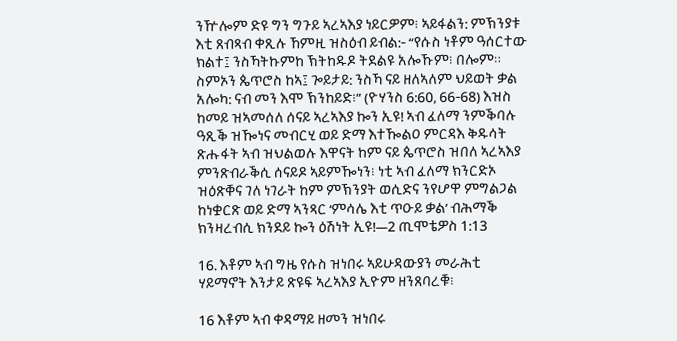ንዅሎም ድዩ ግን ግጉይ ኣረኣእያ ነይርዎም፧ ኣይፋልን: ምኽንያቱ እቲ ጸብጻብ ቀጺሉ ኸምዚ ዝስዕብ ይብል:- “የሱስ ነቶም ዓሰርተው ክልተ፤ ንስኻትኩምከ ኽትከዱዶ ትደልዩ አሎኹም፧ በሎም። ስምኦን ጴጥሮስ ከኣ፤ ጐይታይ: ንስኻ ናይ ዘለኣለም ህይወት ቃል አሎካ: ናብ መን እሞ ኽንከይድ፧” (ዮሃንስ 6:60, 66-68) እዝስ ከመይ ዝኣመሰለ ሰናይ ኣረኣእያ ኰን ኢዩ! ኣብ ፈለማ ንምቕባሉ ዓጺቕ ዝዀነና መብርሂ ወይ ድማ እተዀልዐ ምርዳእ ቅዱሳት ጽሑፋት ኣብ ዝህልወሉ እዋናት ከም ናይ ጴጥሮስ ዝበለ ኣረኣእያ ምንጽብራቕሲ ሰናይዶ ኣይምዀነን፧ ነቲ ኣብ ፈለማ ክንርድኦ ዝዕጽቐና ገለ ነገራት ከም ምኽንያት ወሲድና ንየሆዋ ምግልጋል ከነቋርጽ ወይ ድማ ኣንጻር ‘ምሳሌ እቲ ጥዑይ ቃል’ ብሕማቕ ክንዛረብሲ ክንደይ ኰን ዕሽነት ኢዩ!—2 ጢሞቴዎስ 1:13

16. እቶም ኣብ ግዜ የሱስ ዝነበሩ ኣይሁዳውያን መራሕቲ ሃይማኖት እንታይ ጽዩፍ ኣረኣእያ ኢዮም ዘንጸባረቑ፧

16 እቶም ኣብ ቀዳማይ ዘመን ዝነበሩ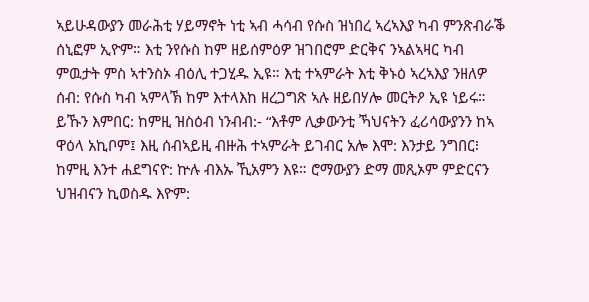ኣይሁዳውያን መራሕቲ ሃይማኖት ነቲ ኣብ ሓሳብ የሱስ ዝነበረ ኣረኣእያ ካብ ምንጽብራቕ ሰኒፎም ኢዮም። እቲ ንየሱስ ከም ዘይሰምዕዎ ዝገበሮም ድርቅና ንኣልኣዛር ካብ ምዉታት ምስ ኣተንስኦ ብዕሊ ተጋሂዱ ኢዩ። እቲ ተኣምራት እቲ ቅኑዕ ኣረኣእያ ንዘለዎ ሰብ: የሱስ ካብ ኣምላኽ ከም እተላእከ ዘረጋግጽ ኣሉ ዘይበሃሎ መርትዖ ኢዩ ነይሩ። ይኹን እምበር: ከምዚ ዝስዕብ ነንብብ:- “እቶም ሊቃውንቲ ኻህናትን ፈሪሳውያንን ከኣ ዋዕላ አኪቦም፤ እዚ ሰብኣይዚ ብዙሕ ተኣምራት ይገብር አሎ እሞ: እንታይ ንግበር፧ ከምዚ እንተ ሐደግናዮ: ኵሉ ብእኡ ኺአምን እዩ። ሮማውያን ድማ መጺኦም ምድርናን ህዝብናን ኪወስዱ እዮም: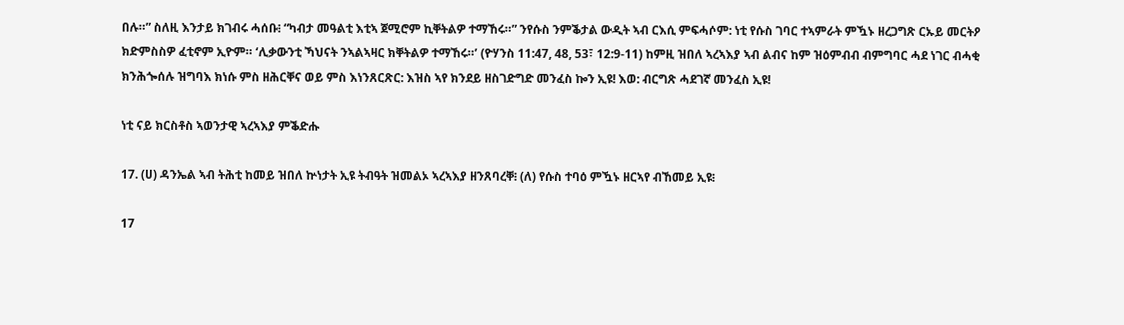በሉ።” ስለዚ እንታይ ክገብሩ ሓሰቡ፧ “ካብታ መዓልቲ እቲኣ ጀሚሮም ኪቐትልዎ ተማኸሩ።” ንየሱስ ንምቕታል ውዲት ኣብ ርእሲ ምፍሓሶም: ነቲ የሱስ ገባር ተኣምራት ምዃኑ ዘረጋግጽ ርኡይ መርትዖ ክድምስስዎ ፈቲኖም ኢዮም። ‘ሊቃውንቲ ኻህናት ንኣልኣዛር ክቐትልዎ ተማኸሩ።’ (ዮሃንስ 11:47, 48, 53፣ 12:9-11) ከምዚ ዝበለ ኣረኣእያ ኣብ ልብና ከም ዝዕምብብ ብምግባር ሓደ ነገር ብሓቂ ክንሕጐሰሉ ዝግባእ ክነሱ ምስ ዘሕርቐና ወይ ምስ እነንጸርጽር: እዝስ ኣየ ክንደይ ዘስገድግድ መንፈስ ኰን ኢዩ! እወ: ብርግጽ ሓደገኛ መንፈስ ኢዩ!

ነቲ ናይ ክርስቶስ ኣወንታዊ ኣረኣእያ ምቕድሑ

17. (ሀ) ዳንኤል ኣብ ትሕቲ ከመይ ዝበለ ኵነታት ኢዩ ትብዓት ዝመልኦ ኣረኣእያ ዘንጸባረቐ፧ (ለ) የሱስ ተባዕ ምዃኑ ዘርኣየ ብኸመይ ኢዩ፧

17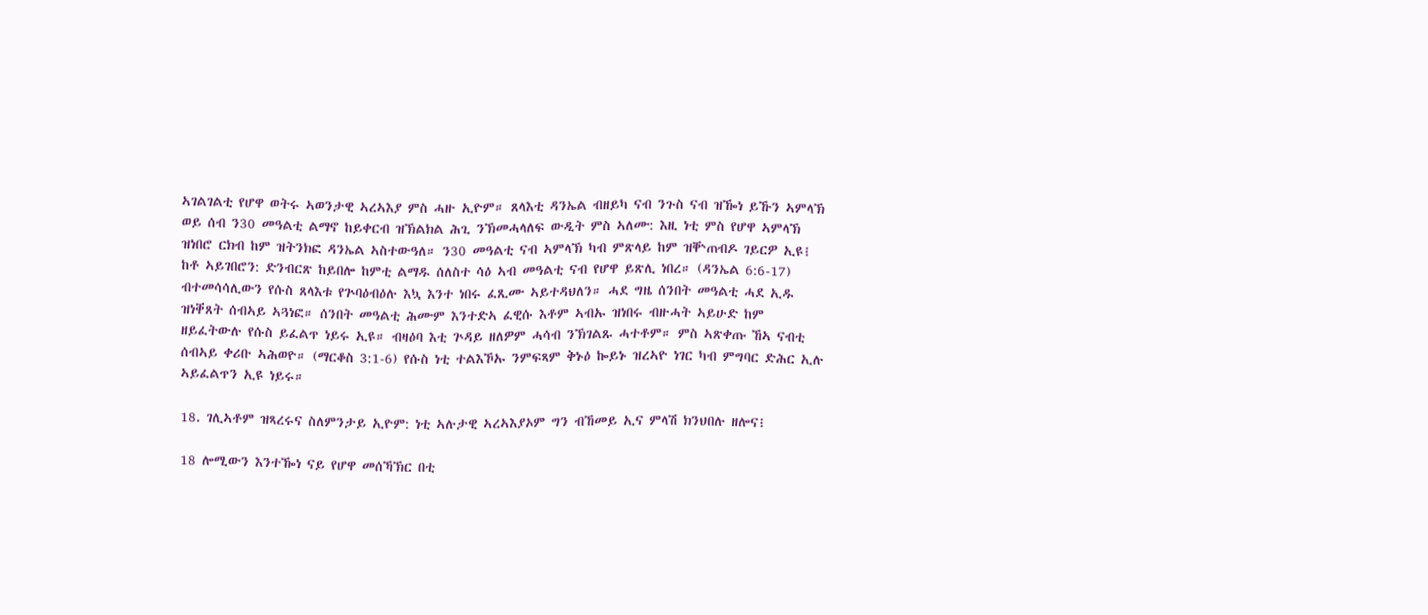ኣገልገልቲ የሆዋ ወትሩ ኣወንታዊ ኣረኣእያ ምስ ሓዙ ኢዮም። ጸላእቲ ዳንኤል ብዘይካ ናብ ንጉስ ናብ ዝዀነ ይኹን ኣምላኽ ወይ ሰብ ን30 መዓልቲ ልማኖ ከይቀርብ ዝኽልክል ሕጊ ንኽመሓላለፍ ውዲት ምስ ኣለሙ: እዚ ነቲ ምስ የሆዋ ኣምላኽ ዝነበሮ ርክብ ከም ዝትንክፎ ዳንኤል ኣስተውዓለ። ን30 መዓልቲ ናብ ኣምላኽ ካብ ምጽላይ ከም ዝቝጠብዶ ገይርዎ ኢዩ፧ ከቶ ኣይገበሮን: ድንብርጽ ከይበሎ ከምቲ ልማዱ ሰለስተ ሳዕ ኣብ መዓልቲ ናብ የሆዋ ይጽሊ ነበረ። (ዳንኤል 6:6-17) ብተመሳሳሊውን የሱስ ጸላእቱ የጕባዕብዕሉ እኳ እንተ ነበሩ ፈጺሙ ኣይተዳህለን። ሓደ ግዜ ሰንበት መዓልቲ ሓደ ኢዱ ዝነቐጸት ሰብኣይ ኣጓነፎ። ሰንበት መዓልቲ ሕሙም እንተድኣ ፈዊሱ እቶም ኣብኡ ዝነበሩ ብዙሓት ኣይሁድ ከም ዘይፈትውሉ የሱስ ይፈልጥ ነይሩ ኢዩ። ብዛዕባ እቲ ጕዳይ ዘለዎም ሓሳብ ንኽገልጹ ሓተቶም። ምስ ኣጽቀጡ ኸኣ ናብቲ ሰብኣይ ቀሪቡ ኣሕወዮ። (ማርቆስ 3:1-6) የሱስ ነቲ ተልእኾኡ ንምፍጻም ቅኑዕ ኰይኑ ዝረኣዮ ነገር ካብ ምግባር ድሕር ኢሉ ኣይፈልጥን ኢዩ ነይሩ።

18. ገሊኣቶም ዝጻረሩና ስለምንታይ ኢዮም: ነቲ ኣሉታዊ ኣረኣእያኦም ግን ብኸመይ ኢና ምላሽ ክንህበሉ ዘሎና፧

18 ሎሚውን እንተዀነ ናይ የሆዋ መሰኻኽር በቲ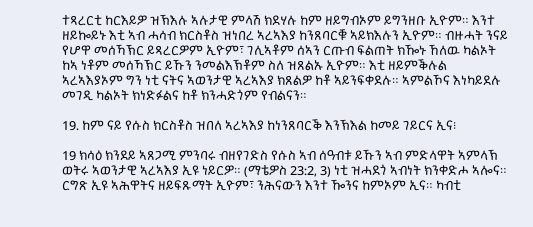ተጻረርቲ ከርእይዎ ዝኽእሉ ኣሉታዊ ምላሽ ክደሃሉ ከም ዘይግብኦም ይግንዘቡ ኢዮም። እንተ ዘይኰይኑ እቲ ኣብ ሓሳብ ክርስቶስ ዝነበረ ኣረኣእያ ከንጸባርቑ ኣይክእሉን ኢዮም። ብዙሓት ንናይ የሆዋ መሰኻኽር ይጻረርዎም ኢዮም፣ ገሊኣቶም ሰኣን ርጡብ ፍልጠት ክዀኑ ኸለዉ ካልኦት ከኣ ነቶም መሰኻኽር ይኹን ንመልእኽቶም ስለ ዝጸልኡ ኢዮም። እቲ ዘይምቕሉል ኣረኣእያኦም ግን ነቲ ናትና ኣወንታዊ ኣረኣእያ ክጸልዎ ከቶ ኣይንፍቀደሉ። ኣምልኾና እነካይደሉ መገዲ ካልኦት ክነድፉልና ከቶ ክንሓድጎም የብልናን።

19. ከም ናይ የሱስ ክርስቶስ ዝበለ ኣረኣእያ ከነንጸባርቕ እንኽእል ከመይ ገይርና ኢና፧

19 ክሳዕ ክንደይ ኣጸጋሚ ምንባሩ ብዘየገድስ የሱስ ኣብ ሰዓብቱ ይኹን ኣብ ምድላዋት ኣምላኽ ወትሩ ኣወንታዊ ኣረኣእያ ኢዩ ነይርዎ። (ማቴዎስ 23:2, 3) ነቲ ዝሓደጎ ኣብነት ክንቀድሖ ኣሎና። ርግጽ ኢዩ ኣሕዋትና ዘይፍጹማት ኢዮም፣ ንሕናውን እንተ ዀንና ከምኦም ኢና። ካብቲ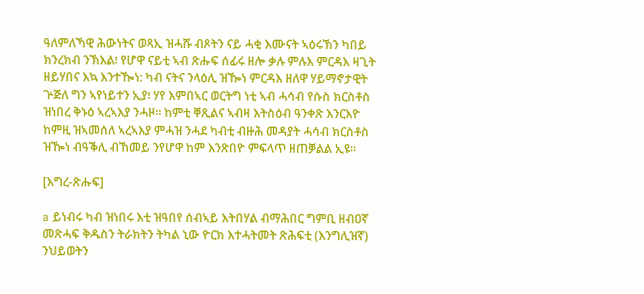ዓለምለኻዊ ሕውነትና ወጻኢ ዝሓሹ ብጾትን ናይ ሓቂ እሙናት ኣዕሩኽን ካበይ ክንረክብ ንኽእል፧ የሆዋ ናይቲ ኣብ ጽሑፍ ሰፊሩ ዘሎ ቃሉ ምሉእ ምርዳእ ዛጊት ዘይሃበና እኳ እንተዀነ: ካብ ናትና ንላዕሊ ዝዀነ ምርዳእ ዘለዋ ሃይማኖታዊት ጕጅለ ግን ኣየነይተን ኢያ፧ ሃየ እምበኣር ወርትግ ነቲ ኣብ ሓሳብ የሱስ ክርስቶስ ዝነበረ ቅኑዕ ኣረኣእያ ንሓዞ። ከምቲ ቐጺልና ኣብዛ እትስዕብ ዓንቀጽ እንርእዮ ከምዚ ዝኣመሰለ ኣረኣእያ ምሓዝ ንሓደ ካብቲ ብዙሕ መዳያት ሓሳብ ክርስቶስ ዝዀነ ብዓቕሊ ብኸመይ ንየሆዋ ከም እንጽበዮ ምፍላጥ ዘጠቓልል ኢዩ።

[እግረ-ጽሑፍ]

a ይነብሩ ካብ ዝነበሩ እቲ ዝዓበየ ሰብኣይ እትበሃል ብማሕበር ግምቢ ዘብዐኛ መጽሓፍ ቅዱስን ትራክትን ትካል ኒው ዮርክ እተሓትመት ጽሕፍቲ (እንግሊዝኛ) ንህይወትን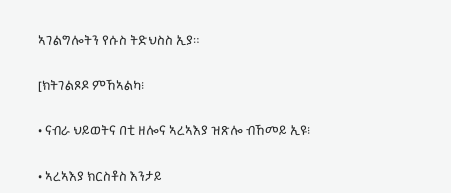ኣገልግሎትን የሱስ ትድህስስ ኢያ።

[ክትገልጾዶ ምኸኣልካ፧

• ናብራ ህይወትና በቲ ዘሎና ኣረኣእያ ዝጽሎ ብኸመይ ኢዩ፧

• ኣረኣእያ ክርስቶስ እንታይ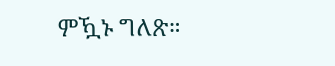ምዃኑ ግለጽ።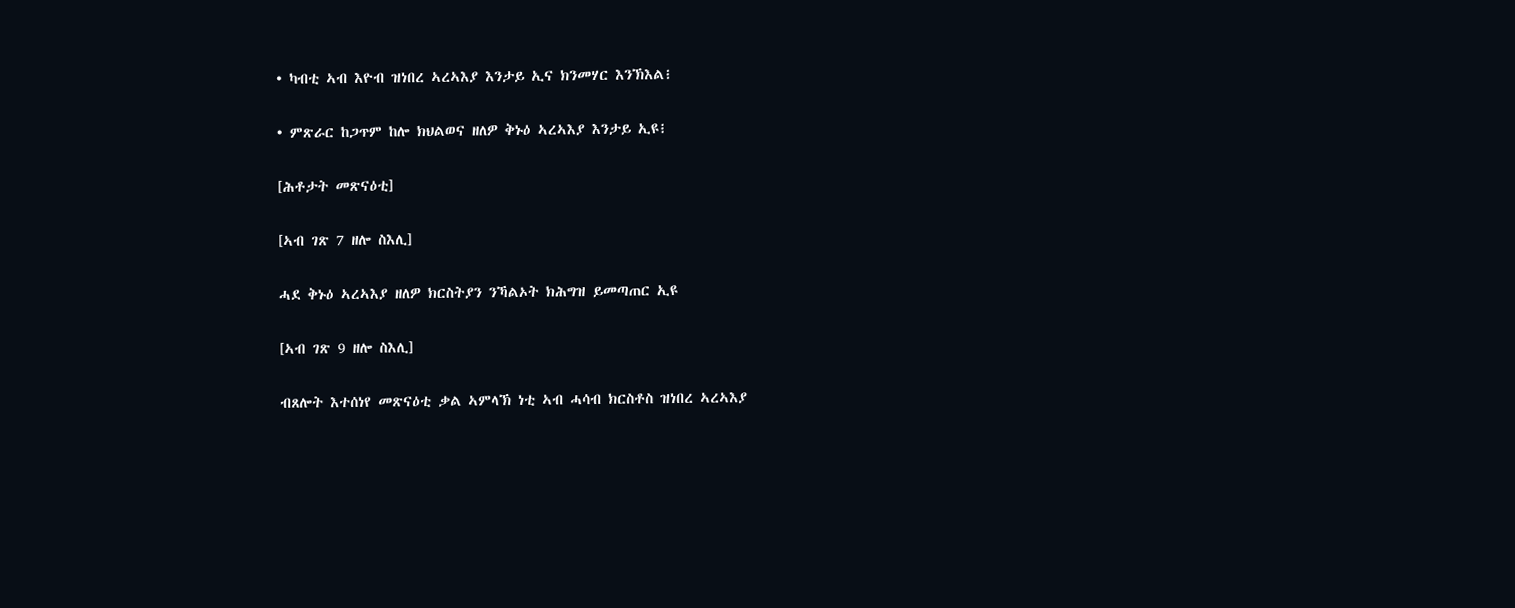• ካብቲ ኣብ እዮብ ዝነበረ ኣረኣእያ እንታይ ኢና ክንመሃር እንኽእል፧

• ምጽራር ከጋጥም ከሎ ክህልወና ዘለዎ ቅኑዕ ኣረኣእያ እንታይ ኢዩ፧

[ሕቶታት መጽናዕቲ]

[ኣብ ገጽ 7 ዘሎ ስእሊ]

ሓደ ቅኑዕ ኣረኣእያ ዘለዎ ክርስትያን ንኻልኦት ክሕግዝ ይመጣጠር ኢዩ

[ኣብ ገጽ 9 ዘሎ ስእሊ]

ብጸሎት እተሰነየ መጽናዕቲ ቃል ኣምላኽ ነቲ ኣብ ሓሳብ ክርስቶስ ዝነበረ ኣረኣእያ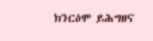ክንርዕሞ ይሕግዘና